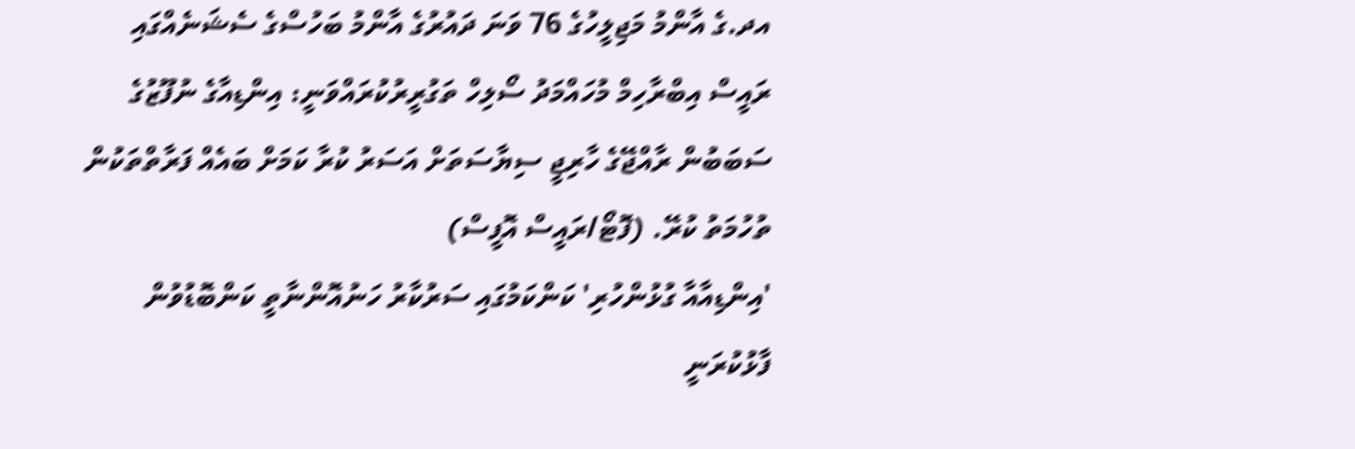އދ.ގެ އާންމު މަޖިލީހުގެ 76 ވަނަ ދައުރުގެ އާންމު ބަހުސްގެ ސެޝަނެއްގައި ރައީސް އިބްރާހިމް މުހައްމަދު ސޯލިހް ތަގުރީރުކުރައްވަނީ: އިންޑިއާގެ ނުފޫޒުގެ ސަބަބުން ރާއްޖޭގެ ހާރިޖީ ސިޔާސަތަށް އަސަރު ކުރާ ކަމަށް ބައެއް ފަރާތްތަކުން ތުހުމަތު ކުރޭ. (ފޮޓޯ/ރައީސް އޮފީސް)
'އިންޑިއާއާ ގުޅުންހުރި' ކަންކަމުގައި ސަރުކާރު ހަނުއޮންނާތީ ކަންބޮޑުވުން ފާޅުކުރަނީ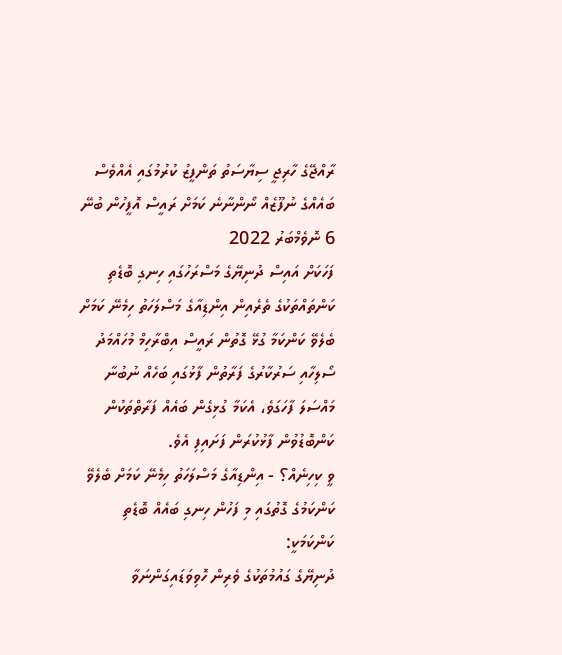ރާއްޖޭގެ ހާރިޖީ ސިޔާސަތު ތަންފީޒު ކުރުމުގައި އެއްވެސް ބައެއްގެ ނުފޫޒެއް ނޯންނާނެ ކަމަށް ރައީސް އޮފީހުން ބުނޭ
6 ނޮވެމްބަރު 2022
ފަހަކަށް އައިސް ދުނިޔޭގެ މަސްރަހުގައި ހިނގި ބޮޑެތި ކަންތައްތަކުގެ ތެރެއިން އިންޑިއާގެ މަސްލަހަތު ހިމެނޭ ކަމަށް ބެލެވޭ ކަންކަމާ ގުޅޭ ގޮތުން ރައީސް އިބްރާހިމް މުހައްމަދު ސޯލިހާއި ސަރުކާރުގެ ފަރާތުން ފާޅުގައި ބަހެއް ނުބުނާ މައްސަލަ ފާހަގަވެ، އެކަމާ ގުޅިގެން ބައެއް ފަރާތްތަކުން ކަންބޮޑުވުން ފާޅުކުރަން ފަށައިފި އެވެ.
ވީ ކިހިނެއް؟ - އިންޑިއާގެ މަސްލަހަތު ހިމެނޭ ކަމަށް ބެލެވޭ ކަންކަމުގެ ގޮތުގައި މި ފަހުން ހިނގި ބައެއް ބޮޑެތި ކަންކަމަކީ:
ދުނިޔޭގެ ގައުމުތަކުގެ ވެރިން ހޮވިވަޑައިގަންނަވާ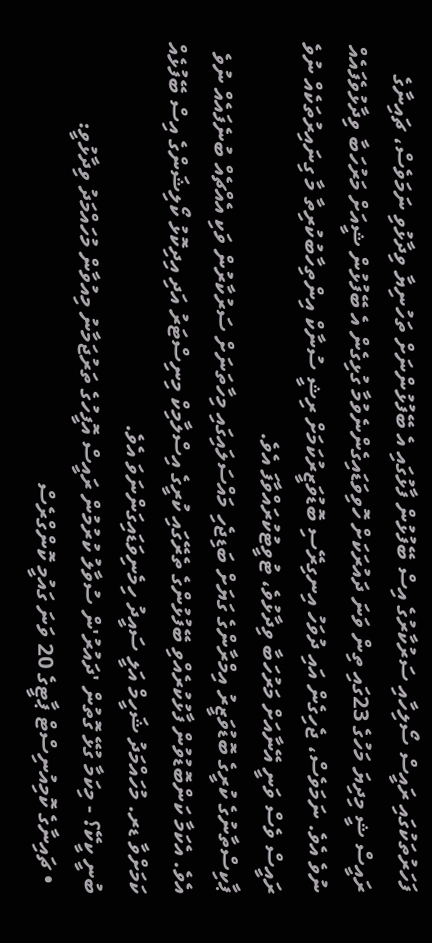ފަހަރުތަކުގައި ރައީސް ސޯލިހާއި ސަރުކާރުގެ އިސް ބޭފުޅުން ފާޅުގައި އެ ބޭފުޅުންނަށް ތަހުނިޔާ ވިދާޅުވި ނަމަވެސް، ޗައިނާގެ ރައީސް ޝީ މިދިޔަ މަހުގެ 23ގައި ތިން ވަނަ ދައުރަކަށް ހޮވިވަޑައިގެންނެވުމާ ގުޅިގެން އެ ބޭފުޅުން ޝީއަށް މަރުހަބާ ވިދާޅުވެފައެއް ނުވެ އެވެ. ނަމަވެސް، ޖެހިގެން އައި ދުވަހު އިނގިރޭސި ބޮޑުވަޒީރުކަމަށް ރިޝީ ސުނާކް އިންތިހާބުކުރިތާ މާ ގިނައިރުތަކެއް ނުވެ ރައީސް ވެސް ވަނީ އޭނާއަށް މަރުހަބާ ވިދާޅުވެ، ޓުވީޓުކުރައްވާފަ އެވެ.
ޕާކިސްތާނުގެ ކުރީގެ ބޮޑުވަޒީރު އިމްރާންގެ ގަޔަށް ބަޑިޖެހި މައްސަލައިގައި މިހާތަނަށް ސަރުކާރުން ވަކި އެއްޗެއް ބުނެފައެއް ނުވެ އެވެ. އެކަމާ ކަންބޮޑުވުން ފާޅުކުރެއްވި ބޭފުޅުންގެ ތެރޭގައި ކުރީގެ އިސްލާމިކް މިނިސްޓަރު އަދި އިދިކޮޅު ކޯލިޝަންގެ އިސް ބޭފުޅެއް ކަމަށްވާ ޑރ. މުހައްމަދު ޝަހީމް އަލީ ސައީދު ހިމެނިވަޑައިގަންނަވަ އެވެ.
ބުނީ ކީކޭ؟ - މިކަމާ ގުޅޭ ގޮތުން 'ދައުރު'ން ސުވާލު ކުރުމުން ރައީސް އޮފީހުގެ ތަރުޖަމާނު މިއުވާން މުހައްމަދު ވިދާޅުވީ:
  • ޗައިނާގެ ކޮމިއުނިސްޓް ޕާޓީގެ 20 ވަނަ ގައުމީ ކޮންގްރެސް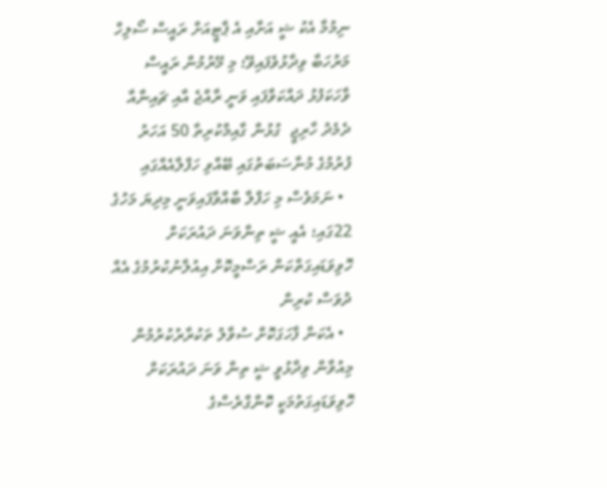ނިމުމާ އެކު ޝީ އަށާއި އެ ޕާޓީއަށް ރައީސް ސޯލިހް މަރުހަބާ ވިދާޅުވެފައިވޭ؛ މި މޭރުމުން ރައީސް ވާހަކަފުޅު ދައްކަވާފައި ވަނީ ރާއްޖެ އާއި ޗައިނާއާ ދެމެދު ހާރިޖީ  ގުޅުން ގާއިމްކުރިތާ 50 އަހަރު ފުރުމުގެ މުނާސަބަތުގައި ބޭއްވި ހަފްލާއެއްގައި
  • ނަމަވެސް މި ހަފްލާ ބާއްވާފައިވަނީ މިދިޔަ މަހުގެ 22ގައި؛ އެއީ ޝީ ތިންވަނަ ދައުރަކަށް ހޮވިވަޑައިގަތްކަން ރަސްމީކޮށް އިއުލާނުކުރުމުގެ އެއް ދުވަސް ކުރިން
  • އެކަން ފާހަގަކޮށް ސުވާލު ތަކުރާރުކުރުމުން މިއުވާން ވިދާޅުވީ ޝީ ތިން ވަނަ ދައުރަކަށް ހޮވިވަޑައިގަތުމަކީ ކޮންގްރެސްގެ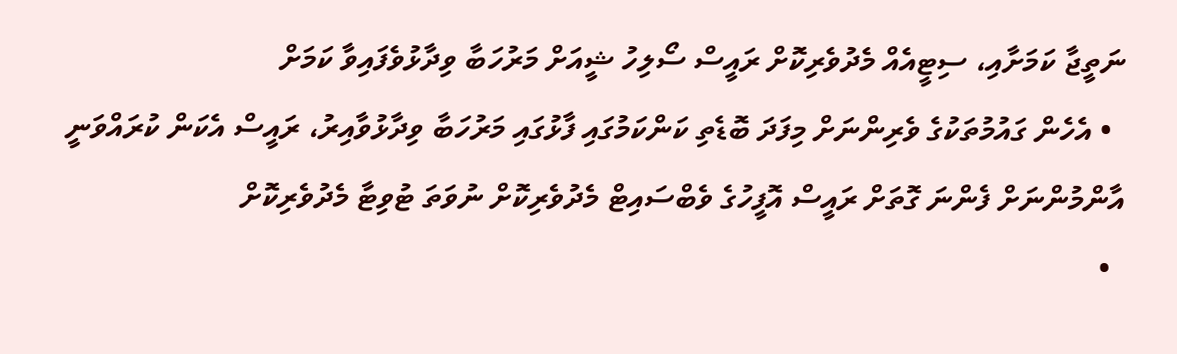ނަތީޖާ ކަމަށާއި، ސިޓީއެއް މެދުވެރިކޮށް ރައީސް ސޯލިހު ޝީއަށް މަރުހަބާ ވިދާޅުވެފައިވާ ކަމަށް
  • އެހެން ގައުމުތަކުގެ ވެރިންނަށް މިފަދަ ބޮޑެތި ކަންކަމުގައި ފާޅުގައި މަރުހަބާ ވިދާޅުވާއިރު، ރައީސް އެކަން ކުރައްވަނީ އާންމުންނަށް ފެންނަ ގޮތަށް ރައީސް އޮފީހުގެ ވެބްސައިޓް މެދުވެރިކޮށް ނުވަތަ ޓުވިޓާ މެދުވެރިކޮށް
  •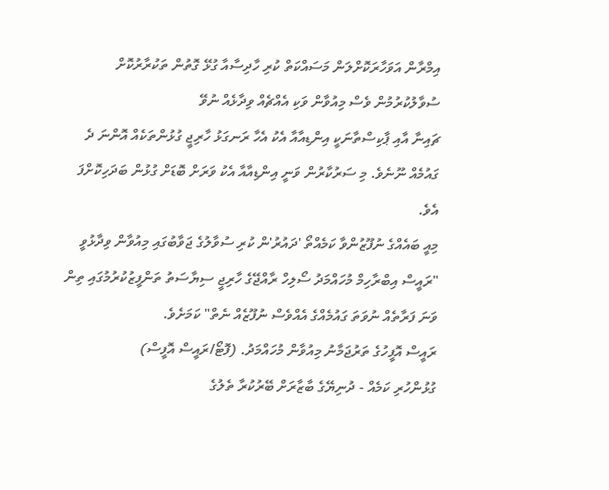އިމްރާން އަވަހާރަކޮށްލަން މަސައްކަތް ކުރި ހާދިސާއާ ގުޅޭ ގޮތުން ތަކުރާރުކޮށް ސުވާލުކުރުމުން ވެސް މިއުވާން ވަކި އެއްޗެއް ވިދާޅެއް ނުވޭ
ޗައިނާ އާއި ޕާކިސްތާނަކީ އިންޑިއާއާ އެކު އެހާ ރަނގަޅު ހާރިޖީ ގުޅުންތަކެއް އޮންނަ ދެ ގައުމެއް ނޫނެވެ. މި ސަރުކާރުން ވަނީ އިންޑިއާއާ އެކު ވަރަށް ބޮޑަށް ގުޅުން ބަދަހިކޮށްފަ އެވެ.
މިއީ ބައެއްގެ ނުފޫޒުންވާ ކަމެއްތޯ 'ދައުރު'ން ކުރި ސުވާލުގެ ޖަވާބުގައި މިއުވާން ވިދާޅުވީ "ރައީސް އިބްރާހިމް މުހައްމަދު ސޯލިހް ރާއްޖޭގެ ހާރިޖީ ސިޔާސަތު ތަންފީޒުކުރުމުގައި ތިން ވަނަ ފަރާތެއް ނުވަތަ ގައުމެއްގެ އެއްވެސް ނުފޫޒެއް ނެތް" ކަމަށެވެ.
ރައީސް އޮފީހުގެ ތަރުޖަމާނު މިއުވާން މުހައްމަދު. (ފޮޓޯ/ރައީސް އޮފީސް)
ގުޅުންހުރި ކަމެއް - ދުނިޔޭގެ ބާޒާރަށް ބޭރުކުރާ ތެލުގެ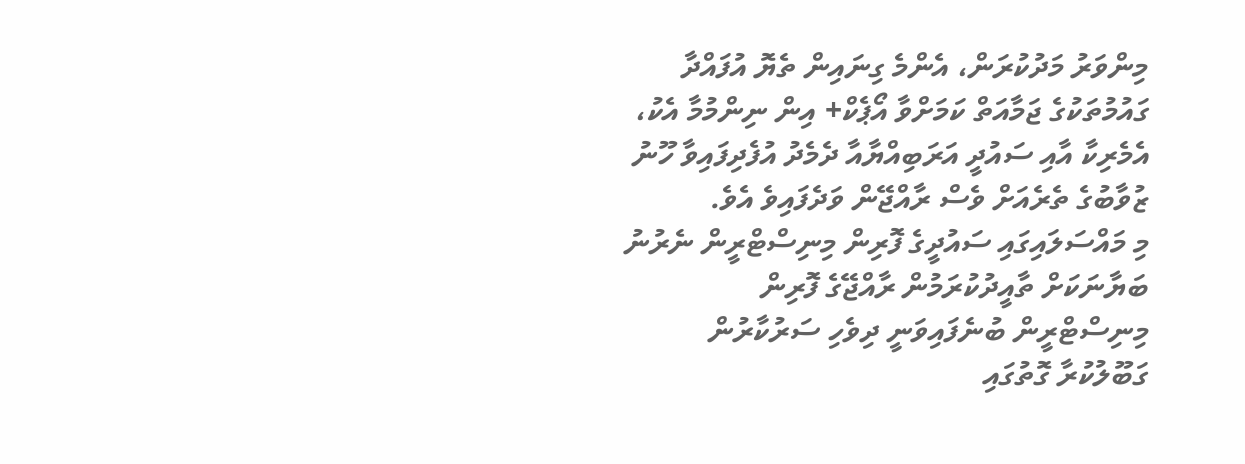މިންވަރު މަދުކުރަން، އެންމެ ގިނައިން ތެޔޮ އުފައްދާ ގައުމުތަކުގެ ޖަމާއަތް ކަމަށްވާ އޯޕެކް+ އިން ނިންމުމާ އެކު، އެމެރިކާ އާއި ސައުދީ އަރަބިއްޔާއާ ދެމެދު އުފެދިފައިވާ ހޫނު ޒުވާބުގެ ތެރެއަށް ވެސް ރާއްޖޭން ވަދެފައިވެ އެވެ.
މި މައްސަލައިގައި ސައުދީގެ ފޮރިން މިނިސްޓްރީން ނެރުނު ބަޔާނަކަށް ތާއީދުކުރަމުން ރާއްޖޭގެ ފޮރިން މިނިސްޓްރީން ބުނެފައިވަނީ ދިވެހި ސަރުކާރުން ގަބޫލުކުރާ ގޮތުގައި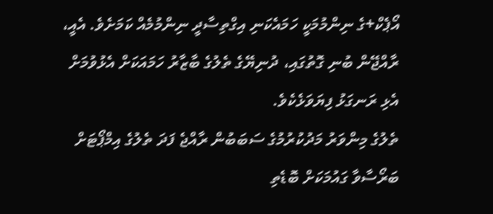އޯޕެކް+ގެ ނިންމުމަކީ ހަމައެކަނި އިގްތިސާދީ ނިންމުމެއް ކަމަށެވެ. އެއީ، ރާއްޖޭން ބުނި ގޮތުގައި، ދުނިޔޭގެ ތެލުގެ ބާޒާރު ހަމައަކަށް އެޅުވުމަށް އެޅި ރަނގަޅު ފިޔަވަޅެކެވެ.
ތެލުގެ މިންވަރު މަދުކުރުމުގެ ސަބަބުން ރާއްޖެ ފަދަ ތެލުގެ އިމްޕޯޓަށް ބަރޯސާވާ ގައުމަކަށް ބޮޑެތި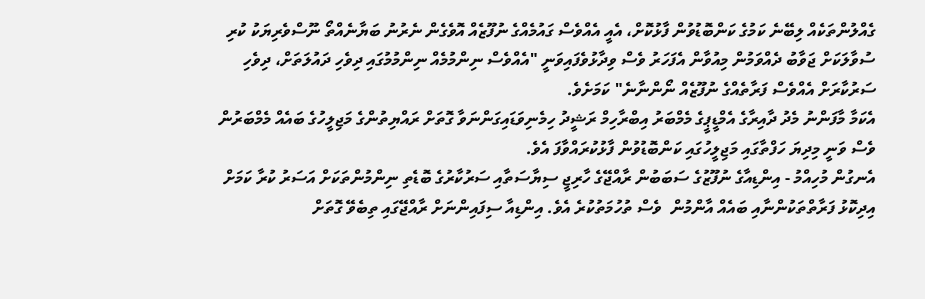ގެއްލުންތަކެއް ލިބޭނެ ކަމުގެ ކަންބޮޑުވުން ފާޅުކޮށް، އެއީ އެއްވެސް ގައުމެއްގެ ނުފޫޒެއް އޮވެގެން ނެރުނު ބަޔާނެއްތޯ ނޫސްވެރިޔަކު ކުރި ސުވާލަކަށް ޖަވާބު ދެއްވަމުން މިއުވާން އެފަހަރު ވެސް ވިދާޅުވެފައިވަނީ "އެއްވެސް ނިންމުމެއް ނިންމުމުގައި ދިވެހި ދައުލަތަށް، ދިވެހި ސަރުކާރަށް އެއްވެސް ފަރާތެއްގެ ނުފޫޒެއް ނޯންނާނެ" ކަމަށެވެ.
އެކަމާ މާފަންނު މެދު ދާއިރާގެ އެމްޑީޕީގެ މެމްބަރު އިބްރާހިމް ރަޝީދު ހިމެނިވަޑައިގަންނަވާ ގޮތަށް ރައްޔިތުންގެ މަޖިލީހުގެ ބައެއް މެމްބަރުން ވެސް ވަނީ މިދިޔަ ހަފްތާގައި މަޖިލީހުގައި ކަންބޮޑުވުން ފާޅުކުރައްވާފަ އެވެ.
އެނގުން މުހިއްމު - އިންޑިއާގެ ނުފޫޒުގެ ސަބަބުން ރާއްޖޭގެ ހާރިޖީ ސިޔާސަތާއި ސަރުކާރުގެ ބޮޑެތި ނިންމުންތަކަށް އަސަރު ކުރާ ކަމަށް އިދިކޮޅު ފަރާތްތަކުންނާއި ބައެއް އާންމުން  ވެސް ތުހުމަތުކުރެ އެވެ. އިންޑިއާ ސިފައިންނަށް ރާއްޖޭގައި ތިބެވޭ ގޮތަށް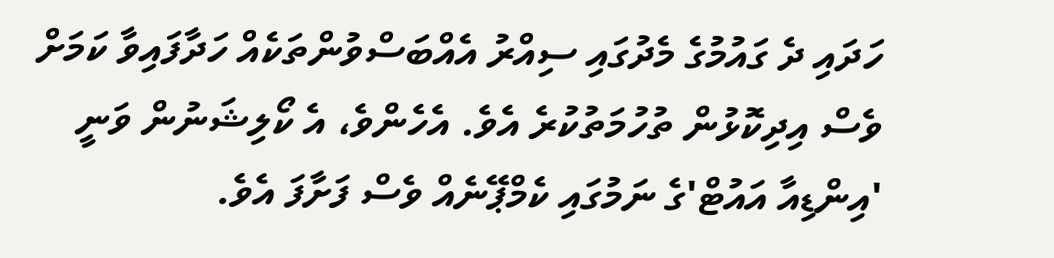ހަދައި ދެ ގައުމުގެ މެދުގައި ސިއްރު އެއްބަސްވުންތަކެއް ހަދާފައިވާ ކަމަށް ވެސް އިދިކޮޅުން ތުހުމަތުކުރެ އެވެ. އެހެންވެ، އެ ކޯލިޝަނުން ވަނީ 'އިންޑިއާ އައުޓް'ގެ ނަމުގައި ކެމްޕޭނެއް ވެސް ފަށާފަ އެވެ.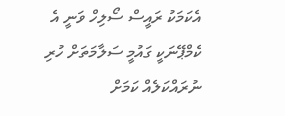އެކަމަކު ރައީސް ސޯލިހް ވަނީ އެ ކެމްޕޭނަކީ ގައުމީ ސަލާމަތަށް ހުރި ނުރައްކަލެއް ކަމަށް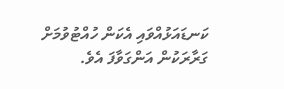ކަނޑައަޅުއްވައި އެކަން ހުއްޓުވުމަށް ގަރާރަކުން އަންގަވާފަ އެވެ.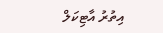އިތުރު އާޓިކަލް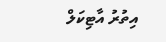އިތުރު އާޓިކަލް